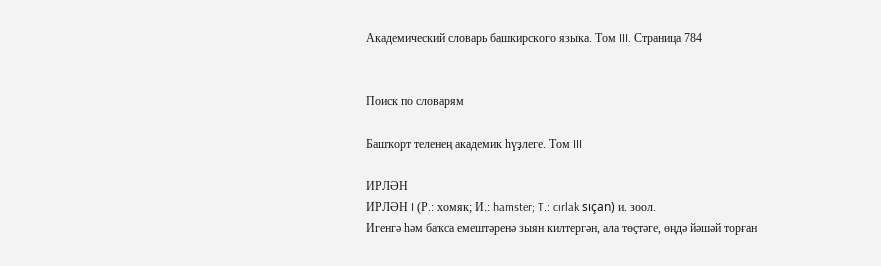Академический словарь башкирского языка. Том III. Страница 784


Поиск по словарям

Башҡорт теленең академик һүҙлеге. Том III

ИРЛӘН
ИРЛӘН I (Р.: хомяк; И.: hamster; T.: cırlak sıçan) и. зоол.
Игенгә һәм баҡса емештәренә зыян килтергән, ала төҫтәге, өңдә йәшәй торған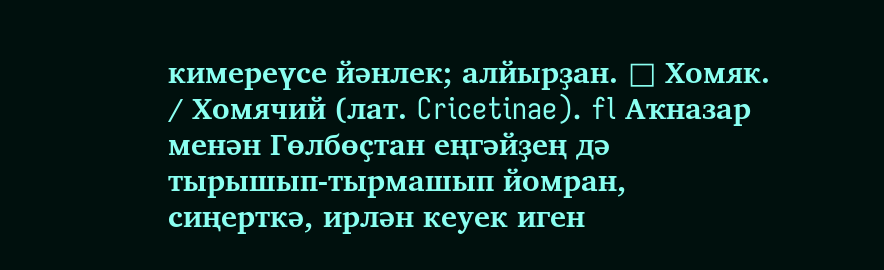кимереүсе йәнлек; алйырҙан. □ Хомяк. / Хомячий (лат. Cricetinae). fl Аҡназар менән Гөлбөҫтан еңгәйҙең дә тырышып-тырмашып йомран, сиңерткә, ирлән кеуек иген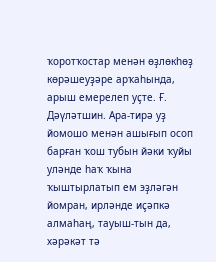ҡоротҡостар менән өҙлөкһөҙ көрәшеуҙәре арҡаһында, арыш емерелеп уҫте. Ғ. Дәүләтшин. Ара-тирә уҙ йомошо менән ашығып осоп барған ҡош тубын йәки ҡуйы уләнде һаҡ ҡына ҡыштырлатып ем эҙләгән йомран, ирләнде иҫәпкә алмаһаң, тауыш-тын да, хәрәкәт тә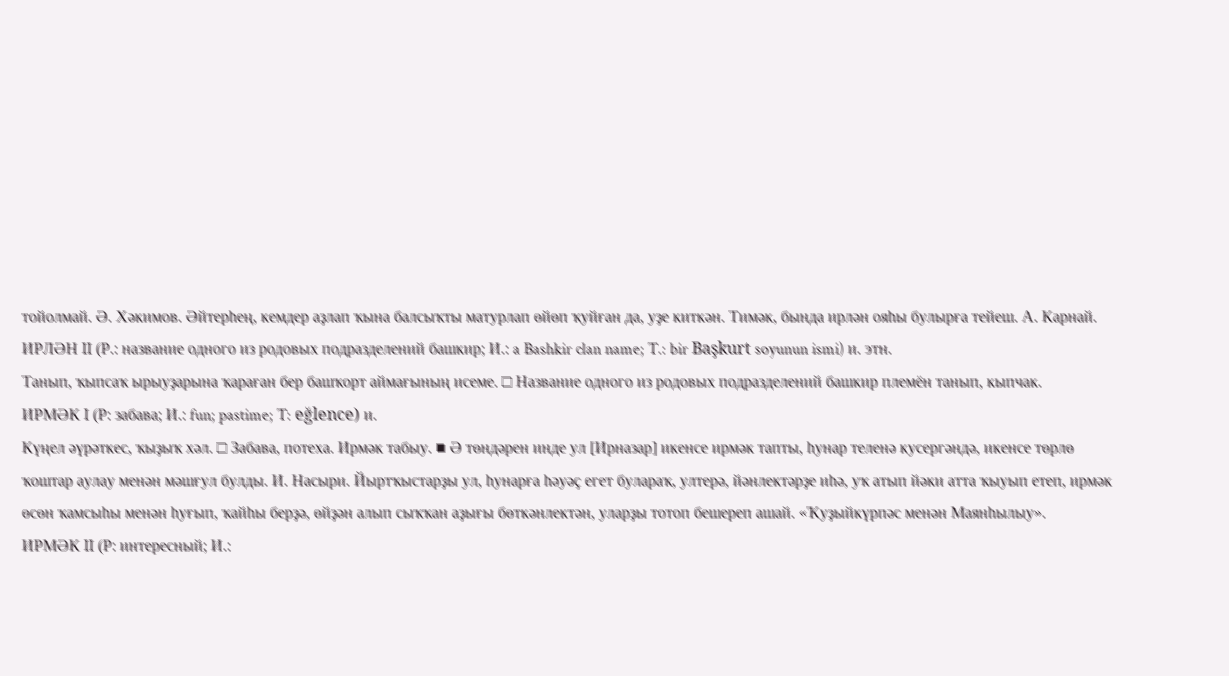тойолмай. Ә. Хәкимов. Әйтерһең, кемдер аҙлап ҡына балсыҡты матурлап өйөп ҡуйған да, уҙе киткән. Тимәк, бында ирлән ояһы булырға тейеш. А. Карнай.
ИРЛӘН II (Р.: название одного из родовых подразделений башкир; И.: a Bashkir clan name; T.: bir Başkurt soyunun ismi) и. этн.
Танып, ҡыпсаҡ ырыуҙарына ҡараған бер башҡорт аймағының исеме. □ Название одного из родовых подразделений башкир племён танып, кыпчак.
ИРМӘК I (Р: забава; И.: fun; pastime; T: eğlence) и.
Күңел әүрәткес, ҡыҙыҡ хәл. □ Забава, потеха. Ирмәк табыу. ■ Ә төндәрен инде ул [Ирназар] икенсе ирмәк тапты, һунар теленә кусергәндә, икенсе төрлө ҡоштар аулау менән мәшғул булды. И. Насыри. Йыртҡыстарҙы ул, һунарға һәуәҫ егет булараҡ, ултерә, йәнлектәрҙе иһә, уҡ атып йәки атта ҡыуып етеп, ирмәк өсөн ҡамсыһы менән һуғып, ҡайһы берҙә, өйҙән алып сыҡҡан аҙығы бөткәнлектән, уларҙы тотоп бешереп ашай. «Ҡуҙыйкүрпәс менән Маянһылыу».
ИРМӘК II (Р: интересный; И.: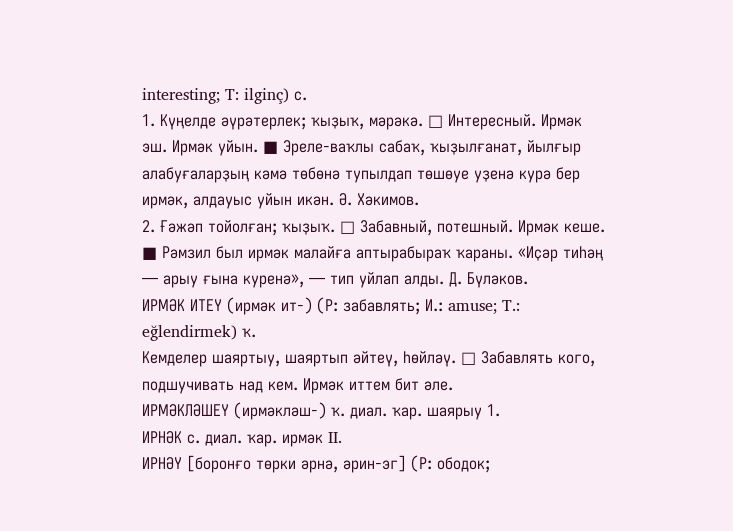interesting; T: ilginç) с.
1. Күңелде әүрәтерлек; ҡыҙыҡ, мәрәкә. □ Интересный. Ирмәк эш. Ирмәк уйын. ■ Эреле-ваҡлы сабаҡ, ҡыҙылғанат, йылғыр алабуғаларҙың кәмә төбөнә тупылдап төшөуе уҙенә курә бер ирмәк, алдауыс уйын икән. Ә. Хәкимов.
2. Ғәжәп тойолған; ҡыҙыҡ. □ Забавный, потешный. Ирмәк кеше. ■ Рәмзил был ирмәк малайға аптырабыраҡ ҡараны. «Иҫәр тиһәң — арыу ғына куренә», — тип уйлап алды. Д. Бүләков.
ИРМӘК ИТЕҮ (ирмәк ит-) (Р: забавлять; И.: amuse; T.: eğlendirmek) ҡ.
Кемделер шаяртыу, шаяртып әйтеү, һөйләү. □ Забавлять кого, подшучивать над кем. Ирмәк иттем бит әле.
ИРМӘКЛӘШЕҮ (ирмәкләш-) ҡ. диал. ҡар. шаярыу 1.
ИРНӘК с. диал. ҡар. ирмәк II.
ИРНӘҮ [боронғо төрки әрнә, әрин-эг] (Р: ободок;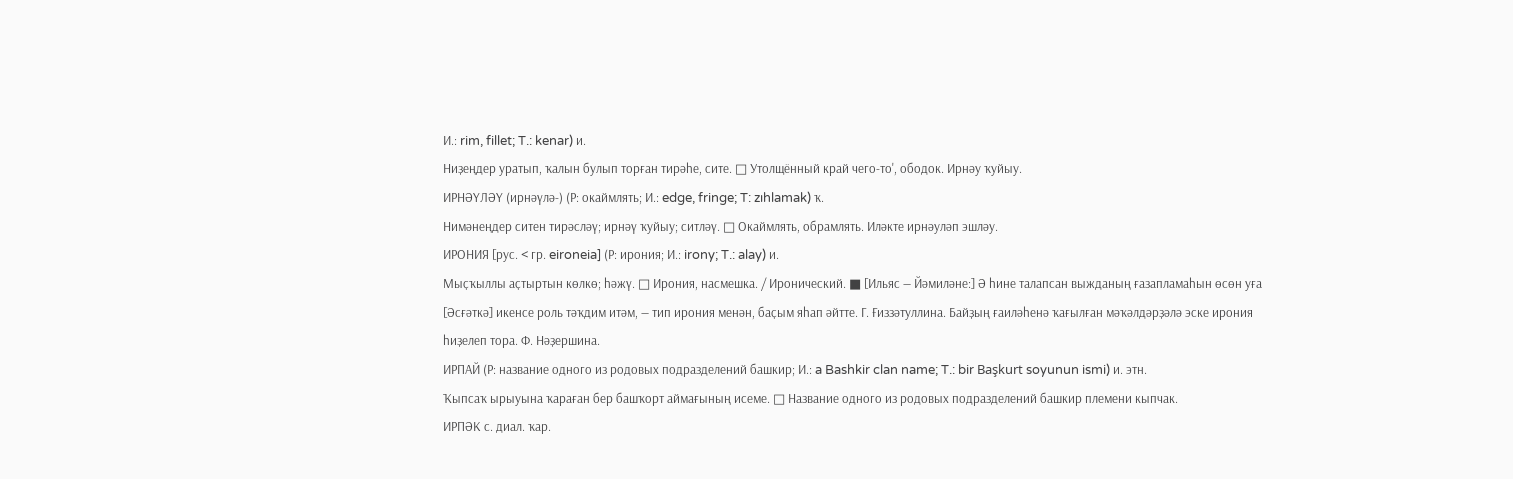И.: rim, fillet; T.: kenar) и.
Ниҙеңдер уратып, ҡалын булып торған тирәһе, сите. □ Утолщённый край чего-то', ободок. Ирнәу ҡуйыу.
ИРНӘҮЛӘҮ (ирнәүлә-) (Р: окаймлять; И.: edge, fringe; T: zıhlamak) ҡ.
Нимәнеңдер ситен тирәсләү; ирнәү ҡуйыу; ситләү. □ Окаймлять, обрамлять. Иләкте ирнәуләп эшләу.
ИРОНИЯ [рус. < гр. eironeia] (Р: ирония; И.: irony; T.: alay) и.
Мыҫҡыллы аҫтыртын көлкө; һәжү. □ Ирония, насмешка. / Иронический. ■ [Ильяс — Йәмиләне:] Ә һине талапсан выжданың ғазапламаһын өсөн уға [Әсғәткә] икенсе роль тәҡдим итәм, — тип ирония менән, баҫым яһап әйтте. Г. Ғиззәтуллина. Байҙың ғаиләһенә ҡағылған мәҡәлдәрҙәлә эске ирония һиҙелеп тора. Ф. Нәҙершина.
ИРПАЙ (Р: название одного из родовых подразделений башкир; И.: a Bashkir clan name; T.: bir Başkurt soyunun ismi) и. этн.
Ҡыпсаҡ ырыуына ҡараған бер башҡорт аймағының исеме. □ Название одного из родовых подразделений башкир племени кыпчак.
ИРПӘК с. диал. ҡар.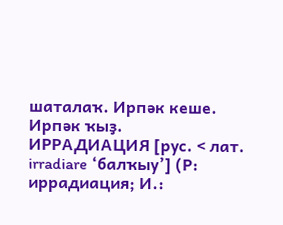шаталаҡ. Ирпәк кеше. Ирпәк ҡыҙ.
ИРРАДИАЦИЯ [рус. < лат. irradiare ‘балҡыу’] (Р: иррадиация; И.: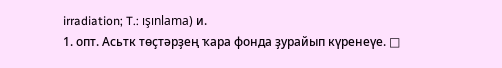irradiation; T.: ışınlama) и.
1. опт. Асьтк төҫтәрҙең ҡара фонда ҙурайып күренеүе. □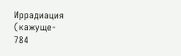Иррадиация (кажуще-
784